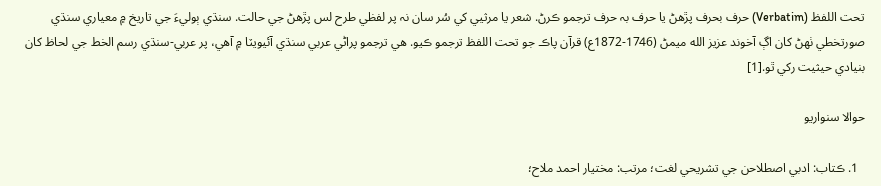تحت اللفظ (Verbatim) حرف بحرف پڙهڻ يا حرف بہ حرف ترجمو ڪرڻ. شعر يا مرثيي کي سُر سان نہ پر لفظي طرح لس پڙهڻ جي حالت. سنڌي ٻوليءَ جي تاريخ ۾ معياري سنڌي صورتخطي ٺھڻ کان اڳ آخوند عزيز الله ميمڻ (1746-1872ع) قرآن پاڪ جو تحت اللفظ ترجمو ڪيو. ھي ترجمو پراڻي عربي سنڌي آئيويٽا ۾ آھي، پر عربي-سنڌي رسم الخط جي لحاظ کان بنيادي حيثيت رکي ٿو.[1]

حوالا سنواريو

  1. ڪتاب: ادبي اصطلاحن جي تشريحي لغت؛ مرتب: مختيار احمد ملاح؛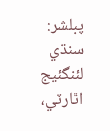پبلشر: سنڌي لئنگئيج اٿارٽي،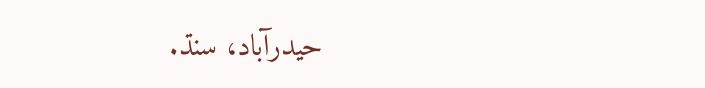حيدرآباد، سنڌ.